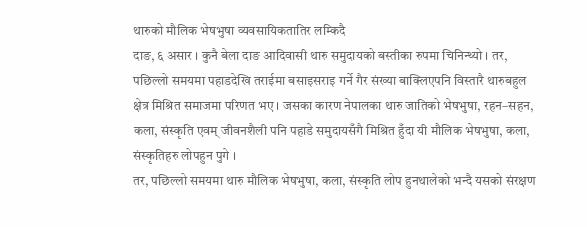थारुको मौलिक भेषभुषा व्यवसायिकतातिर लम्किदै
दाङ, ६ असार । कुनै बेला दाङ आदिवासी थारु समुदायको बस्तीका रुपमा चिनिन्थ्यो । तर, पछिल्लो समयमा पहाडदेखि तराईमा बसाइसराइ गर्ने गैर संख्या बाक्लिएपनि विस्तारै थारुबहुल क्षेत्र मिश्रित समाजमा परिणत भए । जसका कारण नेपालका थारु जातिको भेषभुषा, रहन–सहन, कला, संस्कृति एवम् जीवनशैली पनि पहाडे समुदायसँगै मिश्रित हुँदा यी मौलिक भेषभुषा, कला, संस्कृतिहरु लोपहुन पुगे ।
तर, पछिल्लो समयमा थारु मौलिक भेषभुषा, कला, संस्कृति लोप हुनथालेको भन्दै यसको संरक्षण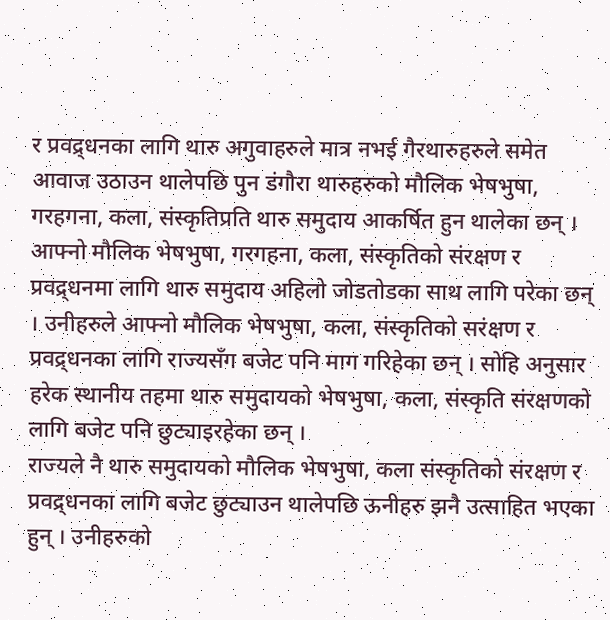र प्रवद्र्धनका लागि थारु अगुवाहरुले मात्र नभई गैरथारुहरुले समेत आवाज उठाउन थालेपछि पुन डंगौरा थारुहरुको मौलिक भेषभुषा, गरहगना, कला, संस्कृतिप्रति थारु समुदाय आकर्षित हुन थालेका छन् ।
आफ्नो मौलिक भेषभुषा, गरगहना, कला, संस्कृतिको संरक्षण र प्रवद्र्धनमा लागि थारु समुदाय अहिलो जोडतोडका साथ लागि परेका छन् । उनीहरुले आफ्नो मौलिक भेषभुषा, कला, संस्कृतिको सरंक्षण र प्रवद्र्धनका लागि राज्यसँग बजेट पनि माग गरिहेका छन् । सोहि अनुसार हरेक स्थानीय तहमा थारु समुदायको भेषभुषा, कला, संस्कृति संरक्षणको लागि बजेट पनि छुट्याइरहेका छन् ।
राज्यले नै थारु समुदायको मौलिक भेषभुषा, कला संस्कृतिको संरक्षण र प्रवद्र्धनका लागि बजेट छुट्याउन थालेपछि ऊनीहरु झनै उत्साहित भएका हुन् । उनीहरुको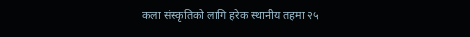कला संस्कृतिको लागि हरेक स्थानीय तहमा २५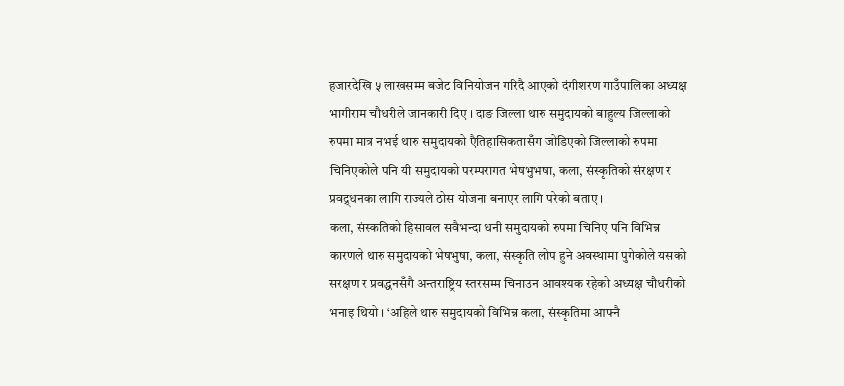हजारदेखि ५ लाखसम्म बजेट विनियोजन गरिदै आएको दंगीशरण गाउँपालिका अध्यक्ष भागीराम चौधरीले जानकारी दिए । दाङ जिल्ला थारु समुदायको बाहुल्य जिल्लाको रुपमा मात्र नभई थारु समुदायको एैतिहासिकतासँग जोडिएको जिल्लाको रुपमा चिनिएकोले पनि यी समुदायको परम्परागत भेषभुभषा, कला, संस्कृतिको संरक्षण र प्रवद्र्धनका लागि राज्यले ठोस योजना बनाएर लागि परेको बताए ।
कला, संस्कतिको हिसावल सवैभन्दा धनी समुदायको रुपमा चिनिए पनि विभिन्न कारणले थारु समुदायको भेषभुषा, कला, संस्कृति लोप हुने अवस्थामा पुगेकोले यसको सरक्षण र प्रवद्धनसँगै अन्तराष्ट्रिय स्तरसम्म चिनाउन आवश्यक रहेको अध्यक्ष चौधरीको भनाइ थियो । ‘अहिले थारु समुदायको विभिन्न कला, संस्कृतिमा आफ्नै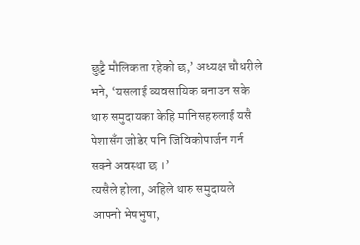छुट्टै मौलिकता रहेको छ,’ अध्यक्ष चौधरीले भने, ‘यसलाई व्यवसायिक बनाउन सके थारु समुदायका केहि मानिसहरुलाई यसै पेशासँग जोडेर पनि जिविकोपार्जन गर्न सक्ने अवस्था छ ।’
त्यसैले होला, अहिले थारु समुदायले आफ्नो भेषभुषा,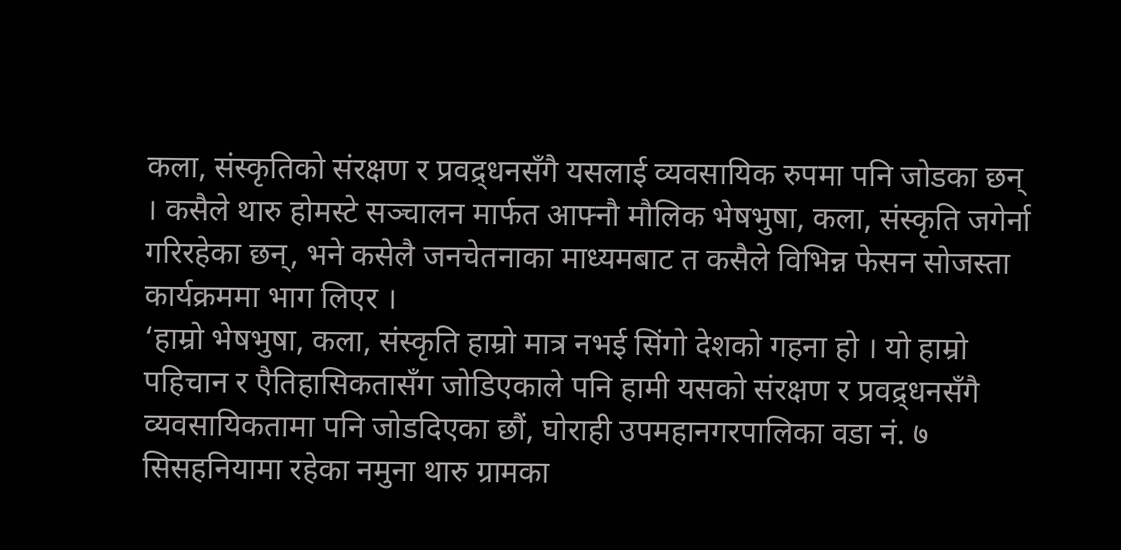कला, संस्कृतिको संरक्षण र प्रवद्र्धनसँगै यसलाई व्यवसायिक रुपमा पनि जोडका छन् । कसैले थारु होमस्टे सञ्चालन मार्फत आफ्नौ मौलिक भेषभुषा, कला, संस्कृति जगेर्ना गरिरहेका छन्, भने कसेलै जनचेतनाका माध्यमबाट त कसैले विभिन्न फेसन सोजस्ता कार्यक्रममा भाग लिएर ।
‘हाम्रो भेषभुषा, कला, संस्कृति हाम्रो मात्र नभई सिंगो देशको गहना हो । यो हाम्रो पहिचान र एैतिहासिकतासँग जोडिएकाले पनि हामी यसको संरक्षण र प्रवद्र्धनसँगै व्यवसायिकतामा पनि जोडदिएका छौं, घोराही उपमहानगरपालिका वडा नं. ७ सिसहनियामा रहेका नमुना थारु ग्रामका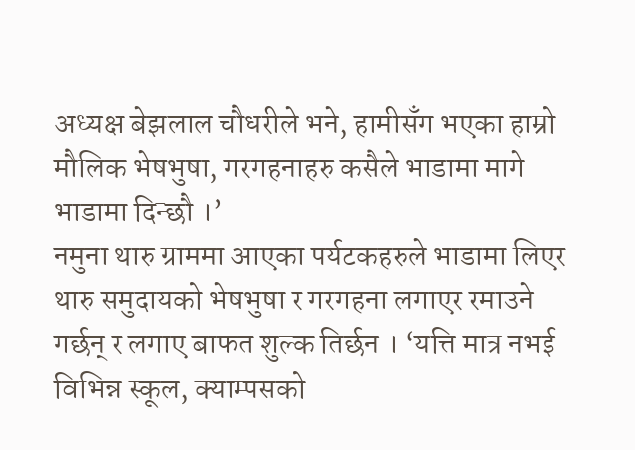अध्यक्ष बेझलाल चौधरीले भने, हामीसँग भएका हाम्रो मौलिक भेषभुषा, गरगहनाहरु कसैले भाडामा मागे भाडामा दिन्छौ ।’
नमुना थारु ग्राममा आएका पर्यटकहरुले भाडामा लिएर थारु समुदायको भेषभुषा र गरगहना लगाएर रमाउने गर्छन् र लगाए बाफत शुल्क तिर्छन । ‘यत्ति मात्र नभई विभिन्न स्कूल, क्याम्पसको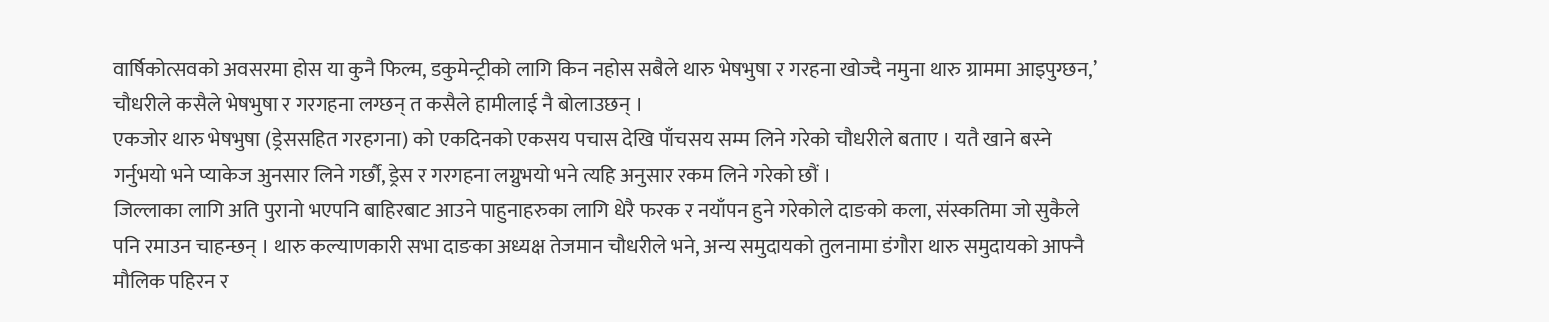वार्षिकोत्सवको अवसरमा होस या कुनै फिल्म, डकुमेन्ट्रीको लागि किन नहोस सबैले थारु भेषभुषा र गरहना खोज्दै नमुना थारु ग्राममा आइपुग्छन,’ चौधरीले कसैले भेषभुषा र गरगहना लग्छन् त कसैले हामीलाई नै बोलाउछन् ।
एकजोर थारु भेषभुषा (ड्रेससहित गरहगना) को एकदिनको एकसय पचास देखि पाँचसय सम्म लिने गरेको चौधरीले बताए । यतै खाने बस्ने गर्नुभयो भने प्याकेज अुनसार लिने गर्छौ, ड्रेस र गरगहना लग्नुभयो भने त्यहि अनुसार रकम लिने गरेको छौं ।
जिल्लाका लागि अति पुरानो भएपनि बाहिरबाट आउने पाहुनाहरुका लागि धेरै फरक र नयाँपन हुने गरेकोले दाङको कला, संस्कतिमा जो सुकैले पनि रमाउन चाहन्छन् । थारु कल्याणकारी सभा दाङका अध्यक्ष तेजमान चौधरीले भने, अन्य समुदायको तुलनामा डंगौरा थारु समुदायको आफ्नै मौलिक पहिरन र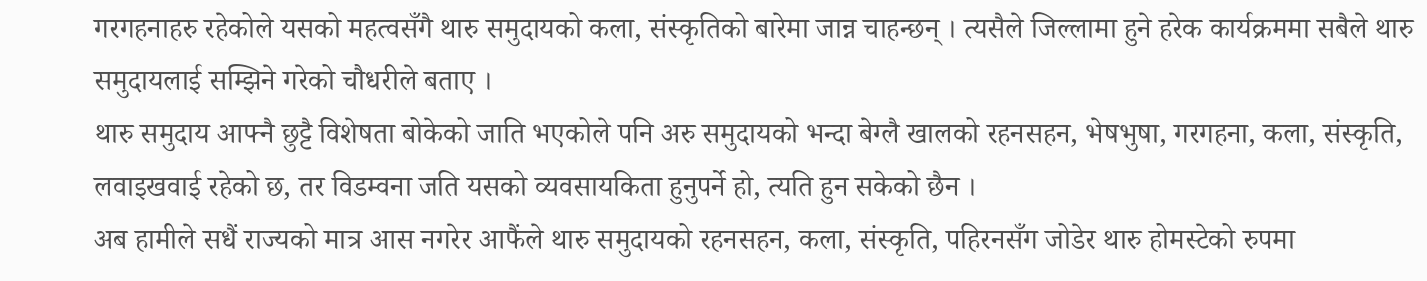गरगहनाहरु रहेकोले यसको महत्वसँगै थारु समुदायको कला, संस्कृतिको बारेमा जान्न चाहन्छन् । त्यसैले जिल्लामा हुने हरेक कार्यक्रममा सबैले थारु समुदायलाई सम्झिने गरेको चौधरीले बताए ।
थारु समुदाय आफ्नै छुट्टै विशेषता बोकेको जाति भएकोले पनि अरु समुदायको भन्दा बेग्लै खालको रहनसहन, भेषभुषा, गरगहना, कला, संस्कृति, लवाइखवाई रहेको छ, तर विडम्वना जति यसको व्यवसायकिता हुनुपर्ने हो, त्यति हुन सकेको छैन ।
अब हामीले सधैं राज्यको मात्र आस नगरेर आफैंले थारु समुदायको रहनसहन, कला, संस्कृति, पहिरनसँग जोडेर थारु होमस्टेको रुपमा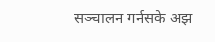सञ्चालन गर्नसके अझ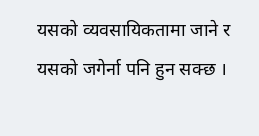यसको व्यवसायिकतामा जाने र यसको जगेर्ना पनि हुन सक्छ ।